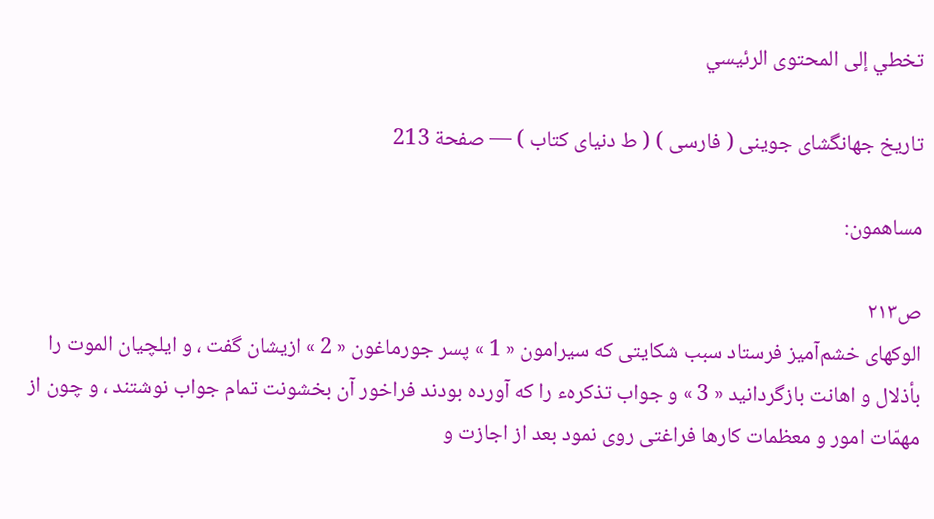تخطي إلى المحتوى الرئيسي

تاريخ جهانگشاى جوينى ( فارسى ) ( ط دنياى كتاب ) — صفحة 213

مساهمون:

ص٢١٣
الوكهاى خشم‌آميز فرستاد سبب شكايتى كه سيرامون « 1 » پسر جورماغون « 2 » ازيشان گفت ، و ايلچيان الموت را بأذلال و اهانت بازگردانيد « 3 » و جواب تذكرهء را كه آورده بودند فراخور آن بخشونت تمام جواب نوشتند ، و چون از مهمّات امور و معظمات كارها فراغتى روى نمود بعد از اجازت و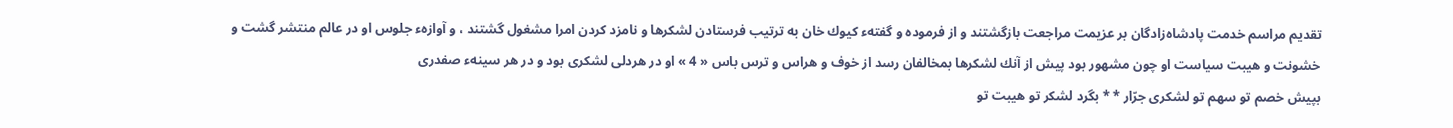تقديم مراسم خدمت پادشاه‌زادگان بر عزيمت مراجعت بازگشتند و از فرموده و گفتهء كيوك خان به ترتيب فرستادن لشكرها و نامزد كردن امرا مشغول گشتند ، و آوازهء جلوس او در عالم منتشر گشت و خشونت و هيبت سياست او چون مشهور بود پيش از آنك لشكرها بمخالفان رسد از خوف و هراس و ترس باس « 4 » او در هردلى لشكرى بود و در هر سينهء صفدرى
بپيش خصم تو سهم تو لشكرى جرّار * * بگرد لشكر تو هيبت تو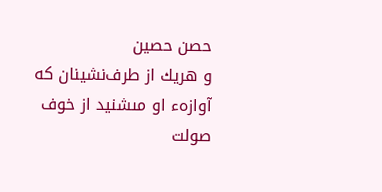حصن حصين
و هريك از طرف‌نشينان كه آوازهء او مىشنيد از خوف صولت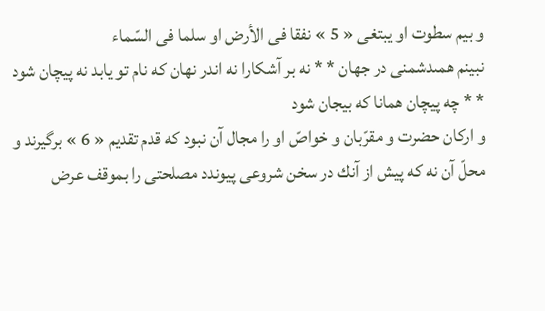و بيم سطوت او يبتغى « 5 » نفقا فى الأرض او سلما فى السّماء
نبينم همىدشمنى در جهان * * نه بر آشكارا نه اندر نهان كه نام تو يابد نه پيچان شود * * چه پيچان همانا كه بيجان شود
و اركان حضرت و مقرّبان و خواصّ او را مجال آن نبود كه قدم تقديم « 6 » برگيرند و محلّ آن نه كه پيش از آنك در سخن شروعى پيوندد مصلحتى را بموقف عرض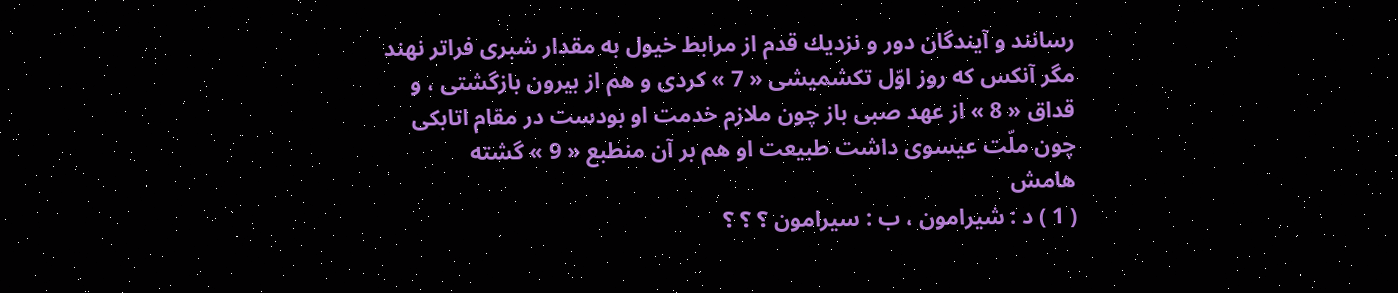رسانند و آيندگان دور و نزديك قدم از مرابط خيول به مقدار شبرى فراتر نهند مگر آنكس كه روز اوّل تكشميشى « 7 » كردى و هم از بيرون بازگشتى ، و قداق « 8 » از عهد صبى باز چون ملازم خدمت او بودست در مقام اتابكى چون ملّت عيسوى داشت طبيعت او هم بر آن منطبع « 9 » گشته
هامش
( 1 ) د : شيرامون ، ب : سيرامون ؟ ؟ ؟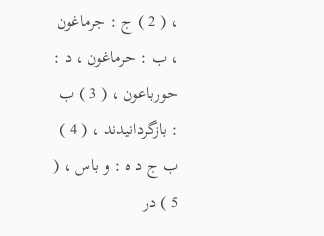، ( 2 ) ج : جرماغون ، ب : حرماغون ، د : حورباعون ، ( 3 ) ب : بازگردانيدند ، ( 4 ) ب ج د ه : و باس ، ( 5 ) در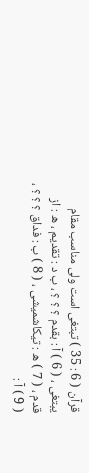قرآن ( 6 : 35 ) تبتغى است ولى مناسب مقام يبتغى ، ( 6 ) آ : بقدم ؟ ؟ ؟ ، ب د : تقديم ، ه : از قدم ، ( 7 ) ه : تيكاشميشى ، ( 8 ) ب : فداق ؟ ؟ ؟ ، ( 9 ) آ :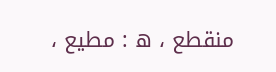منقطع ، ه : مطيع ،